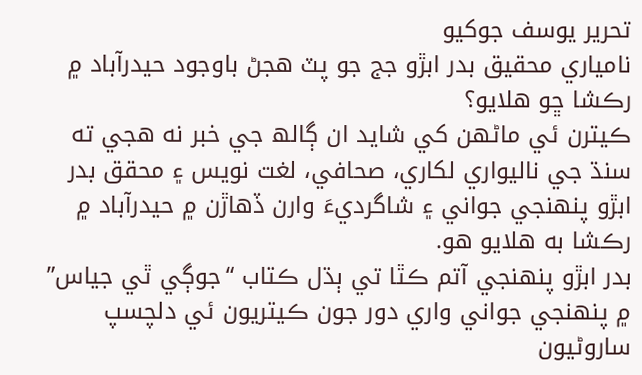تحرير يوسف جوکيو
نامياري محقيق بدر ابڙو جج جو پٽ ھجڻ باوجود حيدرآباد ۾ رڪشا ڇو ھلايو؟
ڪيترن ئي ماڻھن کي شايد ان ڳالھ جي خبر نه ھجي ته سنڌ جي ناليواري لکاري، صحافي، لغت نويس ۽ محقق بدر ابڙو پنھنجي جواني ۽ شاگرديءَ وارن ڏھاڙن ۾ حيدرآباد ۾ رڪشا به ھلايو ھو.
بدر ابڙو پنھنجي آتم ڪٿا تي ٻڌل ڪتاب “جوڳي ٿي جياس” ۾ پنھنجي جواني واري دور جون ڪيتريون ئي دلچسپ ساروڻيون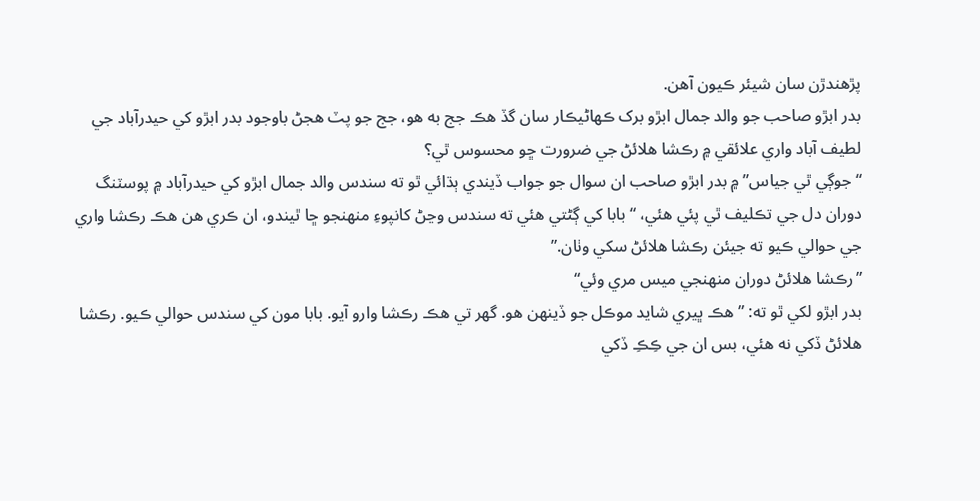پڙھندڙن سان شيئر ڪيون آھن.
بدر ابڙو صاحب جو والد جمال ابڙو برک ڪھاڻيڪار سان گڏ ھڪ جج به ھو، جج جو پٽ ھجڻ باوجود بدر ابڙو کي حيدرآباد جي لطيف آباد واري علائقي ۾ رڪشا ھلائڻ جي ضرورت ڇو محسوس ٿي؟
“جوڳي ٿي جياس” ۾ بدر ابڙو صاحب ان سوال جو جواب ڏيندي ٻڌائي ٿو ته سندس والد جمال ابڙو کي حيدرآباد ۾ پوسٽنگ دوران دل جي تڪليف ٿي پئي ھئي، “بابا کي ڳڻتي ھئي ته سندس وڃڻ کانپوءِ منھنجو ڇا ٿيندو، ان ڪري ھن ھڪ رڪشا واري جي حوالي ڪيو ته جيئن رڪشا ھلائڻ سکي وٺان.”
”رڪشا ھلائڻ دوران منھنجي ميس مري وئي“
بدر ابڙو لکي ٿو ته: ” ھڪ ڀيري شايد موڪل جو ڏينھن ھو. گھر تي ھڪ رڪشا وارو آيو. بابا مون کي سندس حوالي ڪيو. رڪشا ھلائڻ ڏکي نه ھئي، بس ان جي ڪِڪِ ڏکي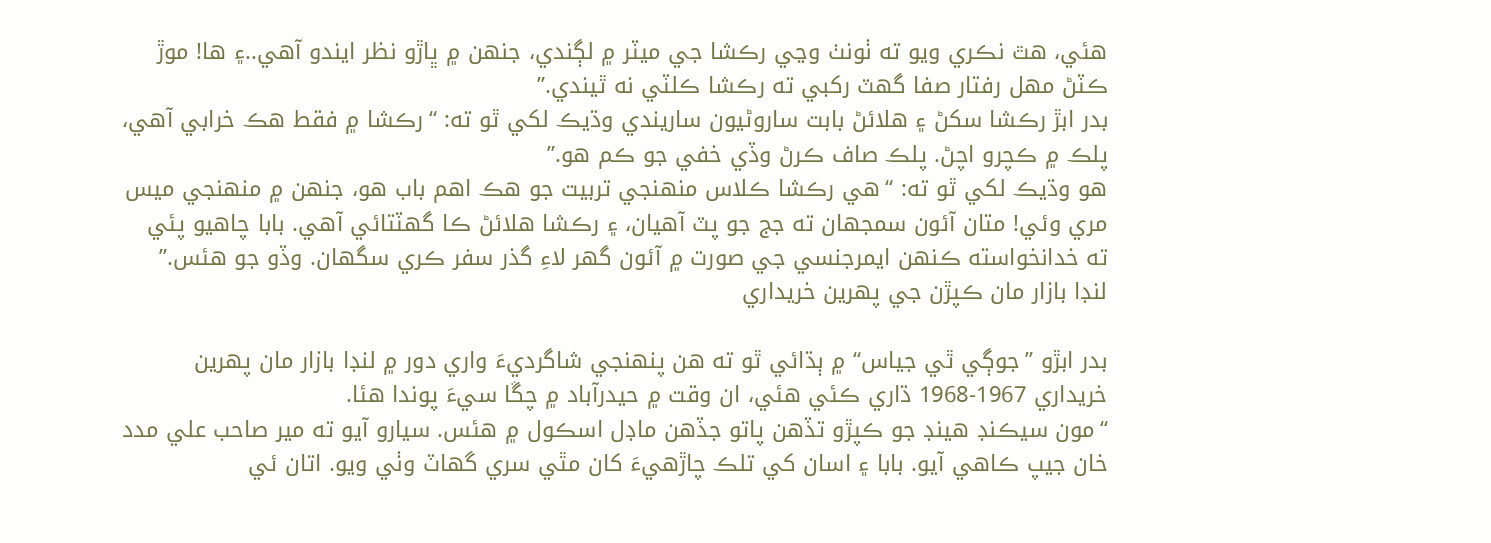ھئي، ھٿ نڪري ويو ته ٺونٺ وڃي رڪشا جي ميٽر ۾ لڳندي، جنھن ۾ ڀاڙو نظر ايندو آھي..۽ ھا! موڙ ڪٽڻ مھل رفتار صفا گھٽ رکبي ته رڪشا ڪلٽي نه ٿيندي.”
بدر ابڙ رڪشا سکڻ ۽ ھلائڻ بابت ساروڻيون ساريندي وڌيڪ لکي ٿو ته: “رڪشا ۾ فقط ھڪ خرابي آھي، پلڪ ۾ ڪچرو اچڻ. پلڪ صاف ڪرڻ وڏي خفي جو ڪم ھو.”
ھو وڌيڪ لکي ٿو ته: “ھي رڪشا ڪلاس منھنجي تربيت جو ھڪ اھم باب ھو، جنھن ۾ منھنجي ميس مري وئي! متان آئون سمجھان ته جج جو پٽ آھيان، ۽ رڪشا ھلائڻ ڪا گھٽتائي آھي. بابا چاھيو پئي ته خدانخواسته ڪنھن ايمرجنسي جي صورت ۾ آئون گھر لاءِ گذر سفر ڪري سگھان. وڏو جو ھئس.”
لنڊا بازار مان ڪپڙن جي پھرين خريداري

بدر ابڙو ”جوڳي ٿي جياس“ ۾ ٻڌائي ٿو ته ھن پنھنجي شاگرديءَ واري دور ۾ لنڊا بازار مان پھرين خريداري 1967-1968 ڌاري ڪئي ھئي، ان وقت ۾ حيدرآباد ۾ چڱا سيءَ پوندا ھئا.
“مون سيڪنڊ ھينڊ جو ڪپڙو تڏھن پاتو جڏھن ماڊل اسڪول ۾ ھئس. سيارو آيو ته مير صاحب علي مدد خان جيپ ڪاھي آيو. بابا ۽ اسان کي تلڪ چاڙھيءَ کان مٿي سري گھاٽ وٺي ويو. اتان ئي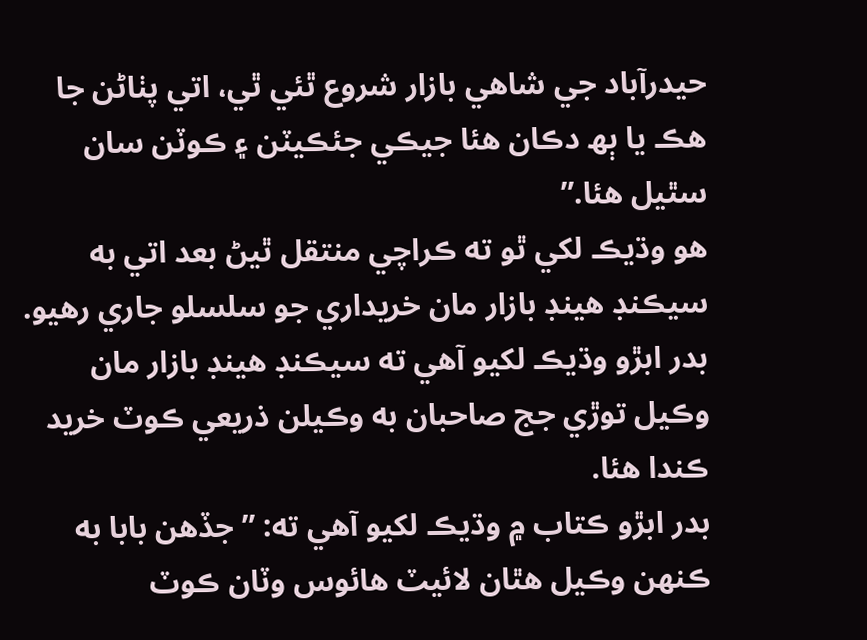حيدرآباد جي شاھي بازار شروع ٿئي ٿي، اتي پٺاڻن جا ھڪ يا ٻھ دڪان ھئا جيڪي جئڪيٽن ۽ ڪوٽن سان سٿيل ھئا.”
ھو وڌيڪ لکي ٿو ته ڪراچي منتقل ٿيڻ بعد اتي به سيڪنڊ ھينڊ بازار مان خريداري جو سلسلو جاري رھيو. بدر ابڙو وڌيڪ لکيو آھي ته سيڪنڊ ھينڊ بازار مان وڪيل توڙي جج صاحبان به وڪيلن ذريعي ڪوٽ خريد ڪندا ھئا.
بدر ابڙو ڪتاب ۾ وڌيڪ لکيو آھي ته: ”جڏھن بابا به ڪنھن وڪيل ھٿان لائيٽ ھائوس وٽان ڪوٽ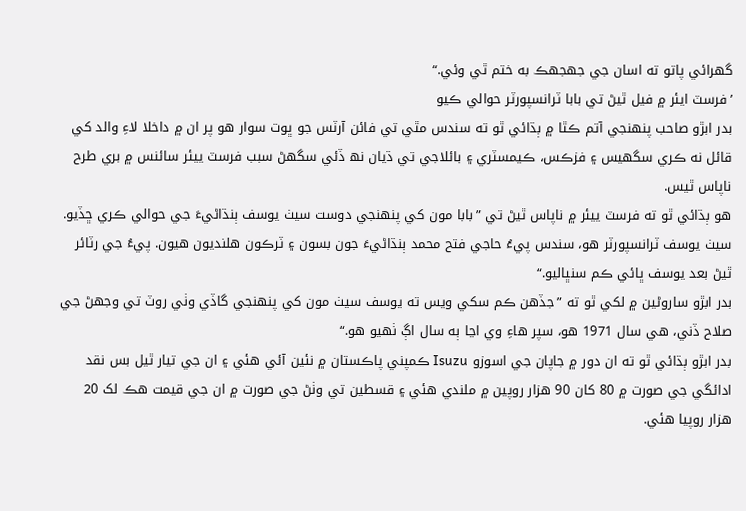گھرائي پاتو ته اسان جي جھجھڪ به ختم ٿي وئي.“
’فرسٽ ايئر ۾ فيل ٿيڻ تي بابا ٽرانسپورٽر حوالي ڪيو
بدر ابڙو صاحب پنھنجي آتم ڪٿا ۾ ٻڌائي ٿو ته سندس مٿي تي فائن آرٽس جو ڀوت سوار ھو پر ان ۾ داخلا لاءِ والد کي قائل نه ڪري سگھيس ۽ فزڪس، ڪيمسٽري ۽ بائلاجي تي ڌيان نھ ڏئي سگھڻ سبب فرسٽ ييئر سائنس ۾ بري طرح ناپاس ٿيس.
ھو ٻڌائي ٿو ته فرسٽ ييئر ۾ ناپاس ٿيڻ تي ”بابا مون کي پنھنجي دوست سيٺ يوسف ٻنڌاڻيءَ جي حوالي ڪري ڇڏيو. سيٺ يوسف ٽرانسپورٽر ھو، سندس پيءُ حاجي فتح محمد ٻنڌاڻيءَ جون بسون ۽ ٽرڪون ھلنديون ھيون. پيءُ جي رٽائر ٿيڻ بعد يوسف ڀائي ڪم سنڀاليو.“
بدر ابڙو ساروڻين ۾ لکي ٿو ته ”جڏھن ڪم سکي ويس ته يوسف سيٺ مون کي پنھنجي گاڏي وٺي روٽ تي وجھڻ جي صلاح ڏني، ھي سال 1971 ھو، سپر ھاءِ وي اڃا ٻه سال اڳ ٺھيو ھو.“
بدر ابڙو ٻڌائي ٿو ته ان دور ۾ جاپان جي اسوزو Isuzu ڪمپني پاڪستان ۾ نئين آئي ھئي ۽ ان جي تيار ٿيل بس نقد ادائگي جي صورت ۾ 80 کان 90 ھزار روپين ۾ ملندي ھئي ۽ قسطين تي وٺڻ جي صورت ۾ ان جي قيمت ھڪ لک 20 ھزار روپيا ھئي.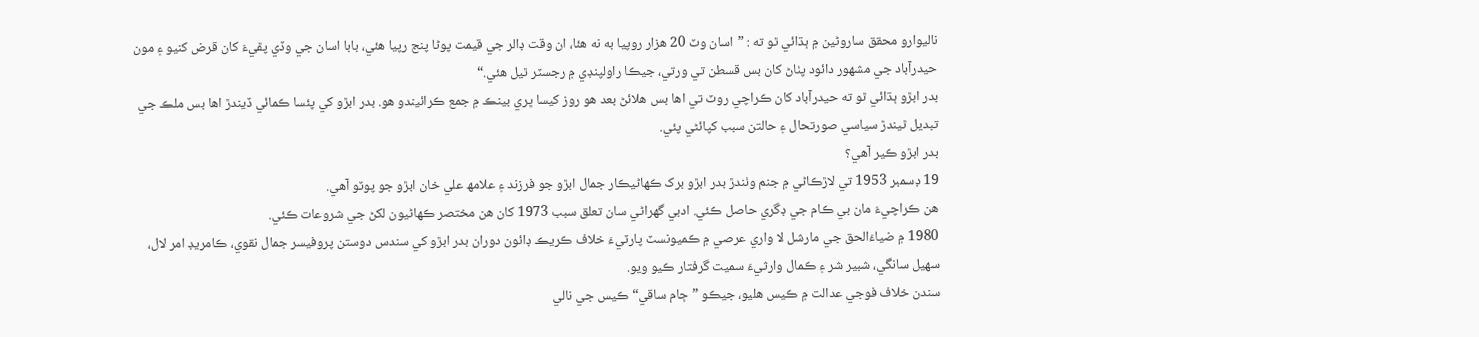ناليوارو محقق ساروڻين ۾ ٻڌائي ٿو ته : ”اسان وٽ 20 ھزار روپيا به نه ھئا، ان وقت ڊالر جي قيمت پوڻا پنج رپيا ھئي، بابا اسان جي وڏي پڦيءَ کان قرض کنيو ۽ مون حيدرآباد جي مشھور دائود پٺاڻ کان بس قسطن تي ورتي، جيڪا راولپنڊي ۾ رجسٽر ٿيل ھئي.“
بدر ابڙو ٻڌائي ٿو ته حيدرآباد کان ڪراچي روٽ تي اھا بس ھلائڻ بعد ھو روز کيسا ڀري بينڪ ۾ جمع ڪرائيندو ھو. بدر ابڙو کي پئسا ڪمائي ڏيندڙ اھا بس ملڪ جي تبديل ٿيندڙ سياسي صورتحال ۽ حالتن سبب کپائڻي پئي.
بدر ابڙو ڪير آھي؟
19 ڊسمبر 1953 تي لاڙڪاڻي ۾ جنم وٺندڙ بدر ابڙو برک ڪھاڻيڪار جمال ابڙو جو فرزند ۽ علامھ علي خان ابڙو جو پوٽو آھي.
ھن ڪراچيءَ مان بي ڪام جي ڊگري حاصل ڪئي. ادبي گهراڻي سان تعلق سبب 1973 کان ھن مختصر ڪھاڻيون لکڻ جي شروعات ڪئي.
1980 ۾ ضياءَالحق جي مارشل لا واري عرصي ۾ ڪميونسٽ پارٽيءَ خلاف ڪريڪ ڊائون دوران بدر ابڙو کي سندس دوستن پروفيسر جمال نقوي، ڪامريڊ امر لال، سھيل سانگي، شبير شر ۽ ڪمال وارثيءَ سميت گرفتار ڪيو ويو.
سندن خلاف فوجي عدالت ۾ ڪيس هليو، جيڪو ”ڄام ساقي“ ڪيس جي نالي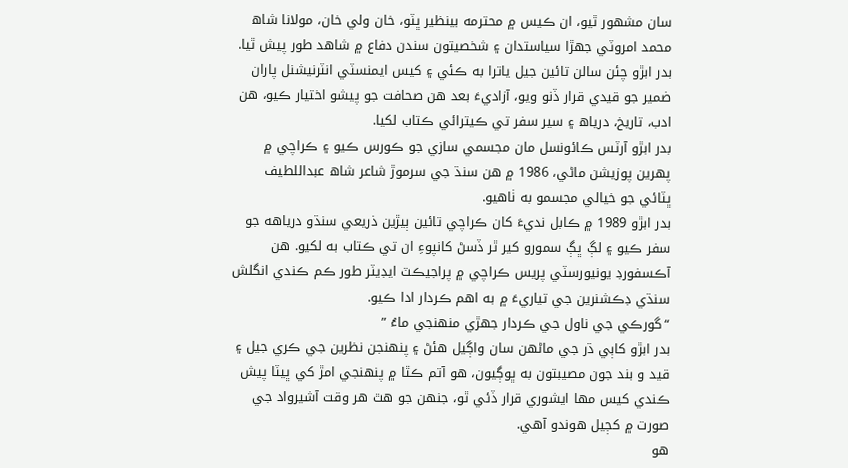سان مشھور ٿيو، ان ڪيس ۾ محترمه بينظير ڀٽو، خان ولي خان، مولانا شاھ محمد امروٽي جھڙا سياستدان ۽ شخصيتون سندن دفاع ۾ شاھد طور پيش ٿيا.
بدر ابڙو چئن سالن تائين جيل ياترا به ڪئي ۽ کيس ايمنسٽي انٽرنيشنل پاران ضمير جو قيدي قرار ڏنو ويو، آزاديءَ بعد ھن صحافت جو پيشو اختيار ڪيو، ھن ادب، تاريخ، درياھ ۽ سير سفر تي ڪيترائي ڪتاب لکيا.
بدر ابڙو آرٽس ڪائونسل مان مجسمي سازي جو ڪورس ڪيو ۽ ڪراچي ۾ پھرين پوزيشن ماڻي، 1986 ۾ ھن سنڌ جي سرموڙ شاعر شاھ عبداللطيف ڀٽائي جو خيالي مجسمو به ٺاھيو.
بدر ابڙو 1989 ۾ ڪابل نديءَ کان ڪراچي تائين ٻيڙين ذريعي سنڌو درياھه جو سفر ڪيو ۽ لڳ ڀڳ سمورو کير ٿر ڏسڻ کانپوءِ ان تي ڪتاب به لکيو. ھن آڪسفورڊ يونيورسٽي پريس ڪراچي ۾ پراجيڪٽ ايڊيٽر طور ڪم ڪندي انگلش سنڌي ڊڪشنرين جي تياريءَ ۾ به اھم ڪردار ادا ڪيو.
“گورڪي جي ناول جي ڪردار جھڙي منھنجي ماءُ ”
بدر ابڙو کاٻي ڌر جي ماڻھن سان واڳيل ھئڻ ۽ پنھنجن نظرين جي ڪري جيل ۽ قيد و بند جون مصيبتون به ڀوڳيون، ھو آتم ڪٿا ۾ پنھنجي امڙ کي ڀيٽا پيش ڪندي کيس مھا ايشوري قرار ڏئي ٿو، جنھن جو ھٿ ھر وقت آشيرواد جي صورت ۾ کڄيل ھوندو آھي.
ھو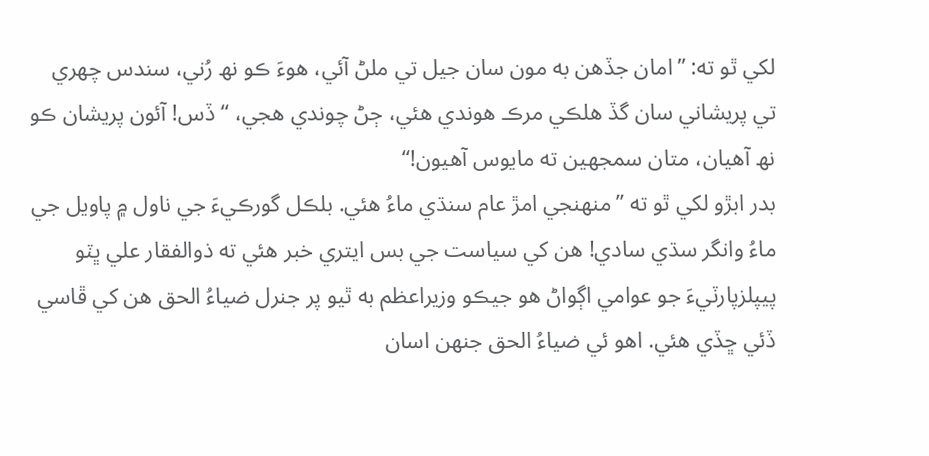لکي ٿو ته: ”امان جڏھن به مون سان جيل تي ملڻ آئي، ھوءَ ڪو نھ رُني، سندس چھري تي پريشاني سان گڏ ھلڪي مرڪ ھوندي ھئي، ڄڻ چوندي ھجي، “ڏس! آئون پريشان ڪو نھ آھيان، متان سمجھين ته مايوس آھيون!“
بدر ابڙو لکي ٿو ته ”منھنجي امڙ عام سنڌي ماءُ ھئي. بلڪل گورڪيءَ جي ناول ۾ پاويل جي ماءُ وانگر سڌي سادي! ھن کي سياست جي بس ايتري خبر ھئي ته ذوالفقار علي ڀٽو پيپلزپارٽيءَ جو عوامي اڳواڻ ھو جيڪو وزيراعظم به ٿيو پر جنرل ضياءُ الحق ھن کي ڦاسي ڏئي ڇڏي ھئي. اھو ئي ضياءُ الحق جنھن اسان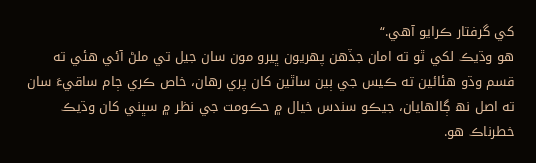کي گرفتار ڪرايو آھي.“
ھو وڌيڪ لکي ٿو ته امان جڏھن پھريون ڀيرو مون سان جيل تي ملڻ آئي ھئي ته قسم وڌو ھئائين ته ڪيس جي ٻين ساٿين کان پري رھان، خاص ڪري ڄام ساقيءَ سان ته اصل نھ ڳالھايان، جيڪو سندس خيال ۾ حڪومت جي نظر ۾ سڀني کان وڌيڪ خطرناڪ ھو.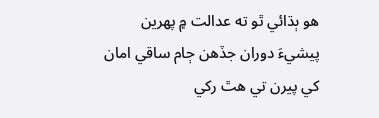ھو ٻڌائي ٿو ته عدالت ۾ پھرين پيشيءَ دوران جڏھن ڄام ساقي امان کي پيرن تي ھٿ رکي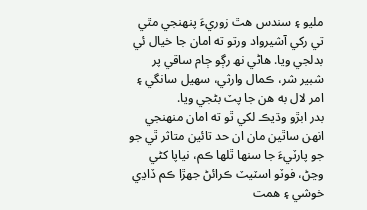مليو ۽ سندس ھٿ زوريءَ پنھنجي مٿي تي رکي آشيرواد ورتو ته امان جا خيال ئي بدلجي ويا. ھاڻي نھ رڳو ڄام ساقي پر شبير شر، ڪمال وارثي، سھيل سانگي ۽ امر لال به ھن جا پٽ بڻجي ويا.
بدر ابڙو وڌيڪ لکي ٿو ته امان منھنجي انھن ساٿين مان ان حد تائين متاثر ٿي جو جو پارٽيءَ جا سنھا ٿلھا ڪم، نياپا کڻي وڃڻ، فوٽو اسٽيٽ ڪرائڻ جھڙا ڪم ڏاڍي خوشي ۽ ھمت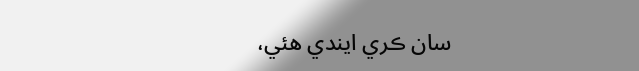سان ڪري ايندي ھئي،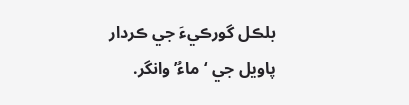بلڪل گورڪيءَ جي ڪردار پاويل جي ‘ماءُ’ وانگر.